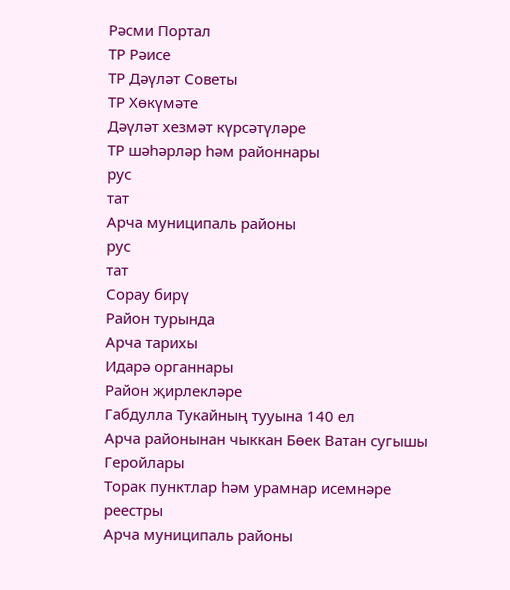Рәсми Портал
ТР Рәисе
ТР Дәүләт Советы
ТР Хөкүмәте
Дәүләт хезмәт күрсәтүләре
ТР шәһәрләр һәм районнары
рус
тат
Арча муниципаль районы
рус
тат
Сорау бирү
Район турында
Арча тарихы
Идарә органнары
Район җирлекләре
Габдулла Тукайның тууына 140 ел
Арча районынан чыккан Бөек Ватан сугышы Геройлары
Торак пунктлар һәм урамнар исемнәре реестры
Арча муниципаль районы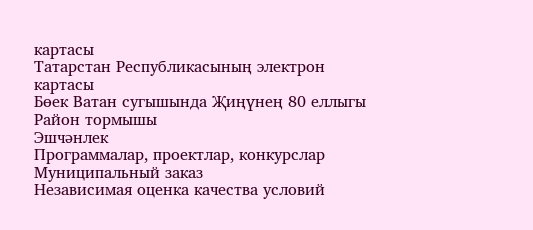картасы
Татарстан Республикасының электрон картасы
Бөек Ватан сугышында Җиңүнең 80 еллыгы
Район тормышы
Эшчәнлек
Программалар, проектлар, конкурслар
Муниципальный заказ
Независимая оценка качества условий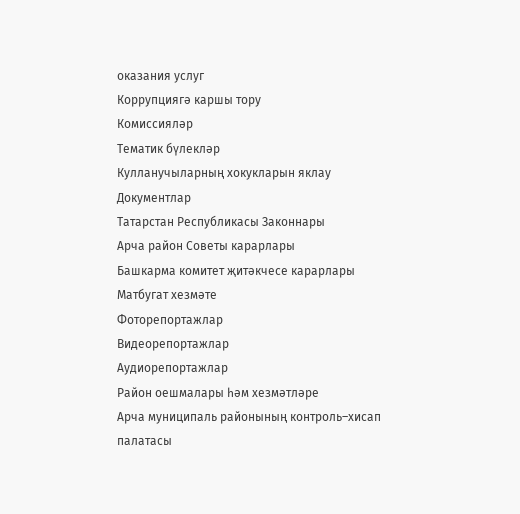оказания услуг
Коррупциягә каршы тору
Комиссияләр
Тематик бүлекләр
Кулланучыларның хокукларын яклау
Документлар
Татарстан Республикасы Законнары
Арча район Советы карарлары
Башкарма комитет җитәкчесе карарлары
Матбугат хезмәте
Фоторепортажлар
Видеорепортажлар
Аудиорепортажлар
Район оешмалары һәм хезмәтләре
Арча муниципаль районының контроль–хисап палатасы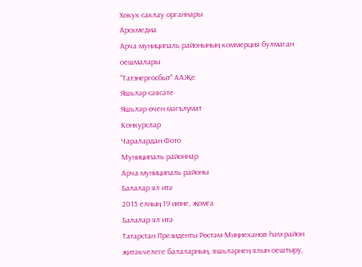Хокук саклау органнары
Арскмедиа
Арча муниципаль районының коммерция булмаган оешмалары
“Татэнергосбыт” ААҖе
Яшьләр сәясәте
Яшьләр өчен мәгълүмат
Конкурслар
Чаралардан Фото
Муниципаль районнар
Арча муниципаль районы
Балалар ял итә
2015 елның 19 июне, җомга
Балалар ял итә
Татарстан Президенты Рөстәм Миңнеханов һәм район җитәкчелеге балаларның, яшьләрнең ялын оештыру,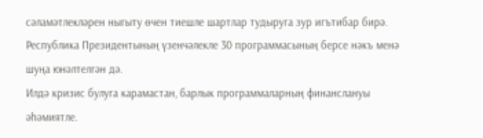сәламәтлекләрен ныгыту өчен тиешле шартлар тудыруга зур игътибар бирә. Республика Президентының үзенчәлекле 30 программасының берсе нәкъ менә шуңа юнәлтелгән дә.
Илдә кризис булуга карамастан, барлык программаларның финанслануы әһәмиятле.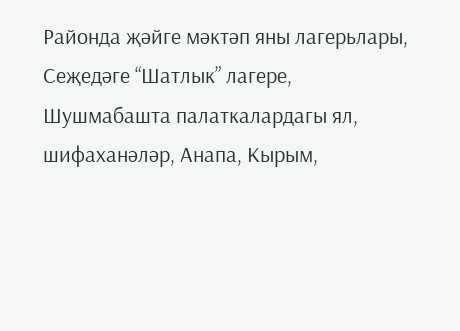Районда җәйге мәктәп яны лагерьлары, Сеҗедәге “Шатлык” лагере, Шушмабашта палаткалардагы ял, шифаханәләр, Анапа, Кырым,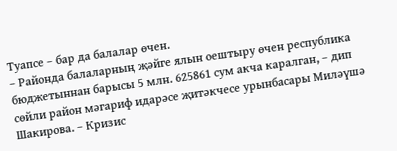Туапсе – бар да балалар өчен.
– Районда балаларның җәйге ялын оештыру өчен республика бюджетыннан барысы 5 млн. 625861 сум акча каралган, – дип сөйли район мәгариф идарәсе җитәкчесе урынбасары Миләүшә Шакирова. – Кризис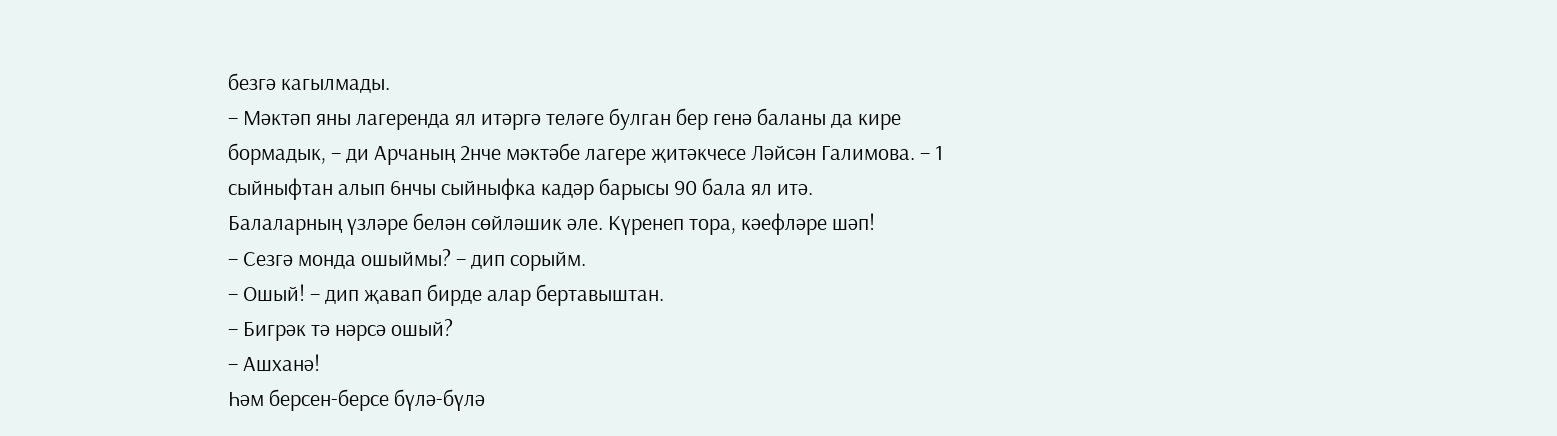безгә кагылмады.
– Мәктәп яны лагеренда ял итәргә теләге булган бер генә баланы да кире бормадык, – ди Арчаның 2нче мәктәбе лагере җитәкчесе Ләйсән Галимова. – 1 сыйныфтан алып 6нчы сыйныфка кадәр барысы 90 бала ял итә.
Балаларның үзләре белән сөйләшик әле. Күренеп тора, кәефләре шәп!
– Сезгә монда ошыймы? – дип сорыйм.
– Ошый! – дип җавап бирде алар бертавыштан.
– Бигрәк тә нәрсә ошый?
– Ашханә!
Һәм берсен-берсе бүлә-бүлә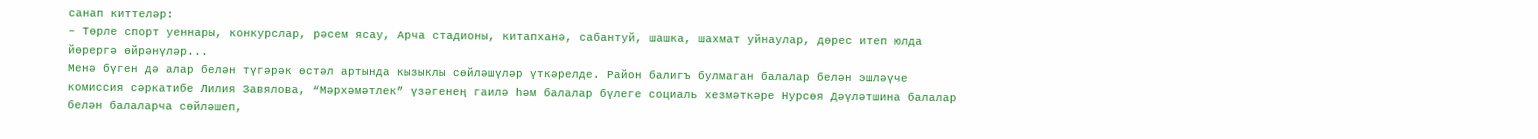санап киттеләр:
– Төрле спорт уеннары, конкурслар, рәсем ясау, Арча стадионы, китапханә, сабантуй, шашка, шахмат уйнаулар, дөрес итеп юлда йөрергә өйрәнүләр...
Менә бүген дә алар белән түгәрәк өстәл артында кызыклы сөйләшүләр үткәрелде. Район балигъ булмаган балалар белән эшләүче комиссия сәркатибе Лилия Завялова, “Мәрхәмәтлек” үзәгенең гаилә һәм балалар бүлеге социаль хезмәткәре Нурсөя Дәүләтшина балалар белән балаларча сөйләшеп,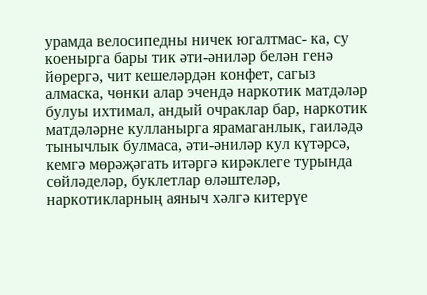урамда велосипедны ничек югалтмас- ка, су коенырга бары тик әти-әниләр белән генә йөрергә, чит кешеләрдән конфет, сагыз алмаска, чөнки алар эчендә наркотик матдәләр булуы ихтимал, андый очраклар бар, наркотик матдәләрне кулланырга ярамаганлык, гаиләдә тынычлык булмаса, әти-әниләр кул күтәрсә, кемгә мөрәҗәгать итәргә кирәклеге турында сөйләделәр, буклетлар өләштеләр, наркотикларның аяныч хәлгә китерүе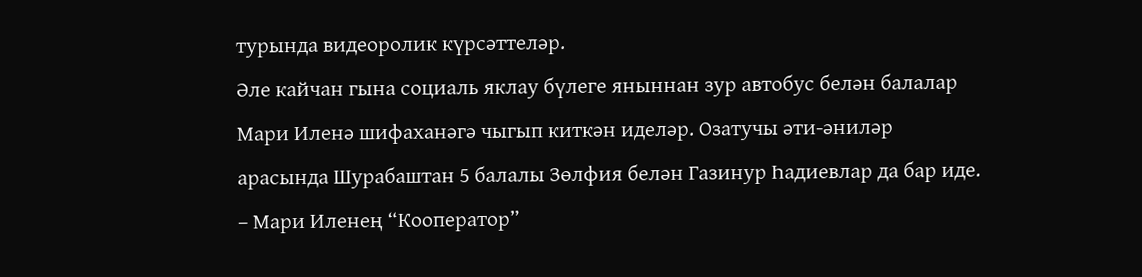турында видеоролик күрсәттеләр.
Әле кайчан гына социаль яклау бүлеге яныннан зур автобус белән балалар Мари Иленә шифаханәгә чыгып киткән иделәр. Озатучы әти-әниләр арасында Шурабаштан 5 балалы Зөлфия белән Газинур Һадиевлар да бар иде.
– Мари Иленең “Кооператор”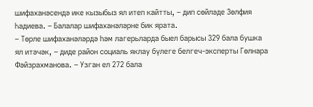шифаханәсендә ике кызыбыз ял итеп кайтты, – дип сөйләде Зөлфия Һадиева. – Балалар шифаханәләрне бик ярата.
– Төрле шифаханәләрдә һәм лагерьларда быел барысы 329 бала бушка ял итәчәк, – диде район социаль яклау бүлеге белгеч-эксперты Гөлнара Фәйзрахманова. – Узган ел 272 бала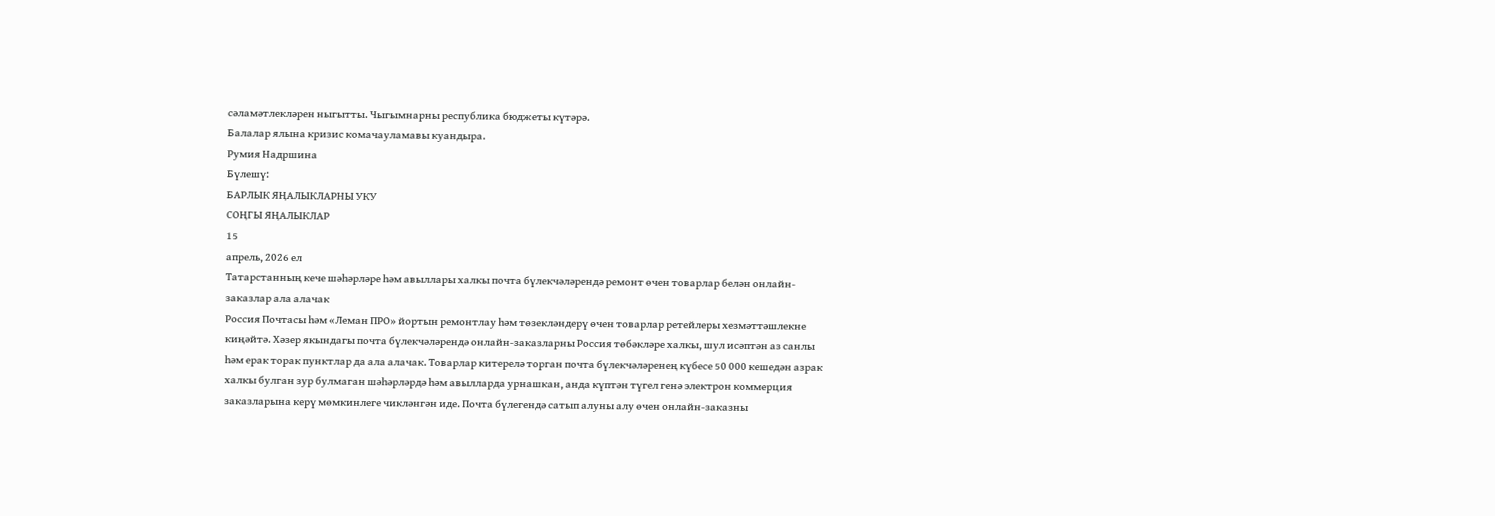сәламәтлекләрен ныгытты. Чыгымнарны республика бюджеты күтәрә.
Балалар ялына кризис комачауламавы куандыра.
Румия Надршина
Бүлешү:
БАРЛЫК ЯҢАЛЫКЛАРНЫ УКУ
СОҢГЫ ЯҢАЛЫКЛАР
15
апрель, 2026 ел
Татарстанның кече шәһәрләре һәм авыллары халкы почта бүлекчәләрендә ремонт өчен товарлар белән онлайн-заказлар ала алачак
Россия Почтасы һәм «Леман ПРО» йортын ремонтлау һәм төзекләндерү өчен товарлар ретейлеры хезмәттәшлекне киңәйтә. Хәзер якындагы почта бүлекчәләрендә онлайн-заказларны Россия төбәкләре халкы, шул исәптән аз санлы һәм ерак торак пунктлар да ала алачак. Товарлар китерелә торган почта бүлекчәләренең күбесе 50 000 кешедән азрак халкы булган зур булмаган шәһәрләрдә һәм авылларда урнашкан, анда күптән түгел генә электрон коммерция заказларына керү мөмкинлеге чикләнгән иде. Почта бүлегендә сатып алуны алу өчен онлайн-заказны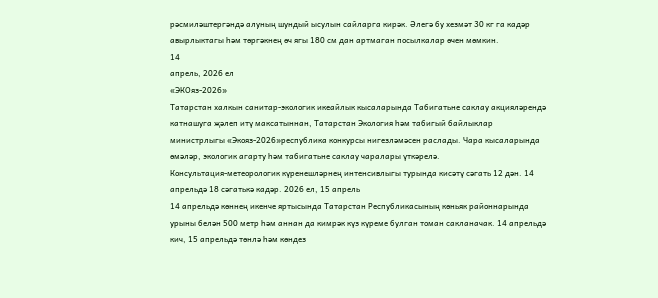рәсмиләштергәндә алуның шундый ысулын сайларга кирәк. Әлегә бу хезмәт 30 кг га кадәр авырлыктагы һәм төргәкнең өч ягы 180 см дан артмаган посылкалар өчен мөмкин.
14
апрель, 2026 ел
«ЭКОяз-2026»
Татарстан халкын санитар-экологик икеайлык кысаларында Табигатьне саклау акцияләрендә катнашуга җәлеп итү максатыннан, Татарстан Экология һәм табигый байлыклар министрлыгы «Экояз-2026»республика конкурсы нигезләмәсен раслады. Чара кысаларында өмәләр, экологик агарту һәм табигатьне саклау чаралары үткәрелә.
Консультация-метеорологик күренешләрнең интенсивлыгы турында кисәтү сәгать 12 дән. 14 апрельдә 18 сәгатькә кадәр. 2026 ел, 15 апрель
14 апрельдә көннең икенче яртысында Татарстан Республикасының көньяк районнарында урыны белән 500 метр һәм аннан да кимрәк күз күреме булган томан сакланачак. 14 апрельдә кич, 15 апрельдә төнлә һәм көндез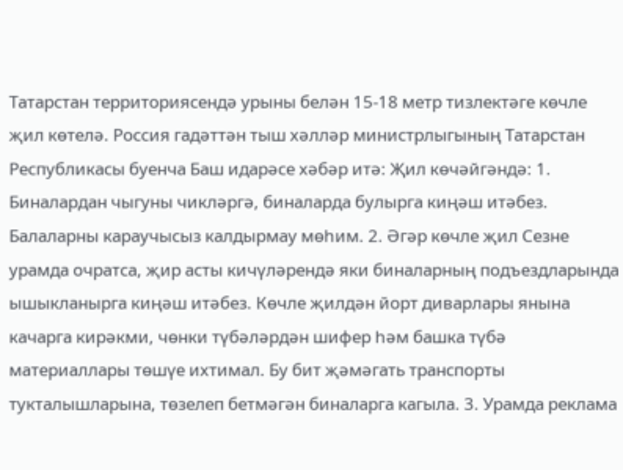Татарстан территориясендә урыны белән 15-18 метр тизлектәге көчле җил көтелә. Россия гадәттән тыш хәлләр министрлыгының Татарстан Республикасы буенча Баш идарәсе хәбәр итә: Җил көчәйгәндә: 1. Биналардан чыгуны чикләргә, биналарда булырга киңәш итәбез. Балаларны караучысыз калдырмау мөһим. 2. Әгәр көчле җил Сезне урамда очратса, җир асты кичүләрендә яки биналарның подъездларында ышыкланырга киңәш итәбез. Көчле җилдән йорт диварлары янына качарга кирәкми, чөнки түбәләрдән шифер һәм башка түбә материаллары төшүе ихтимал. Бу бит җәмәгать транспорты тукталышларына, төзелеп бетмәгән биналарга кагыла. 3. Урамда реклама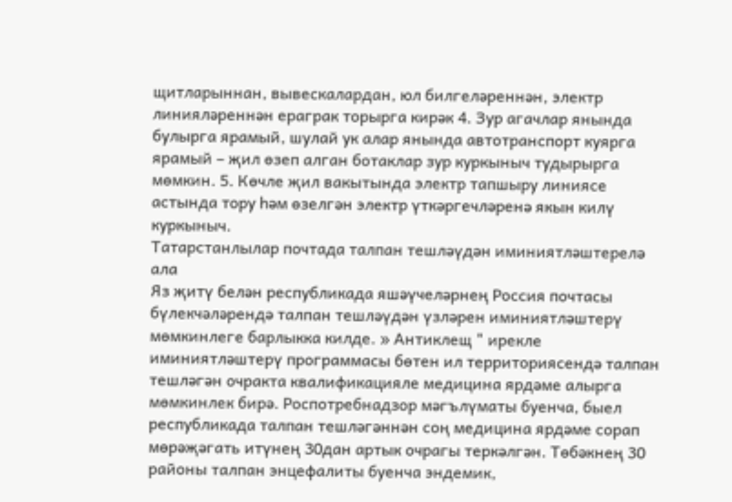щитларыннан, вывескалардан, юл билгеләреннән, электр линияләреннән ераграк торырга кирәк 4. Зур агачлар янында булырга ярамый, шулай ук алар янында автотранспорт куярга ярамый – җил өзеп алган ботаклар зур куркыныч тудырырга мөмкин. 5. Көчле җил вакытында электр тапшыру линиясе астында тору һәм өзелгән электр үткәргечләренә якын килү куркыныч.
Татарстанлылар почтада талпан тешләүдән иминиятләштерелә ала
Яз җитү белән республикада яшәүчеләрнең Россия почтасы бүлекчәләрендә талпан тешләүдән үзләрен иминиятләштерү мөмкинлеге барлыкка килде. » Антиклещ " ирекле иминиятләштерү программасы бөтен ил территориясендә талпан тешләгән очракта квалификацияле медицина ярдәме алырга мөмкинлек бирә. Роспотребнадзор мәгълүматы буенча, быел республикада талпан тешләгәннән соң медицина ярдәме сорап мөрәҗәгать итүнең 30дан артык очрагы теркәлгән. Төбәкнең 30 районы талпан энцефалиты буенча эндемик,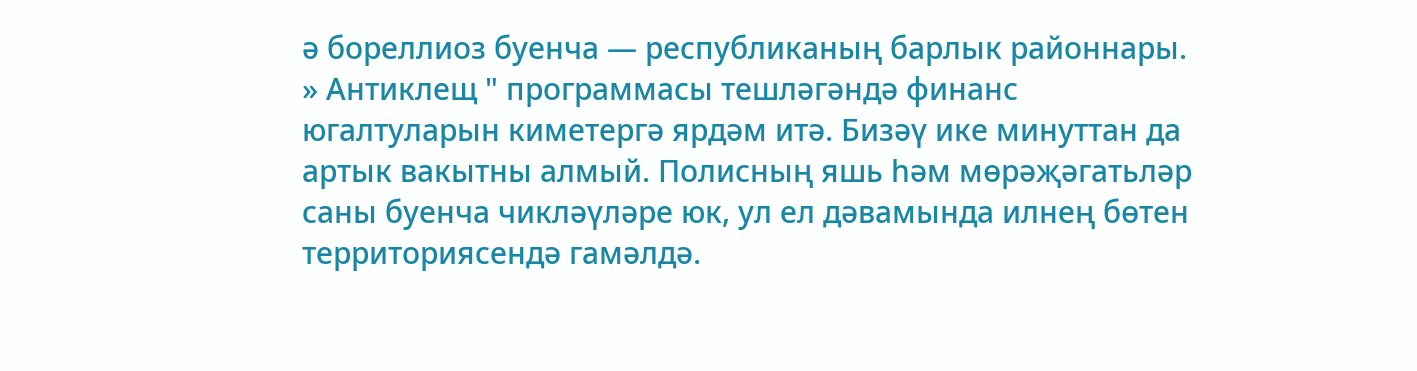ә бореллиоз буенча — республиканың барлык районнары. » Антиклещ " программасы тешләгәндә финанс югалтуларын киметергә ярдәм итә. Бизәү ике минуттан да артык вакытны алмый. Полисның яшь һәм мөрәҗәгатьләр саны буенча чикләүләре юк, ул ел дәвамында илнең бөтен территориясендә гамәлдә.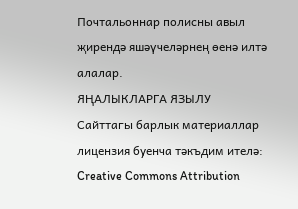Почтальоннар полисны авыл җирендә яшәүчеләрнең өенә илтә алалар.
ЯҢАЛЫКЛАРГА ЯЗЫЛУ
Сайттагы барлык материаллар лицензия буенча тәкъдим ителә:
Creative Commons Attribution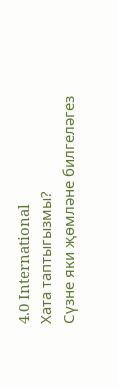4.0 International
Хата таптыгызмы?
Сүзне яки җөмләне билгеләгез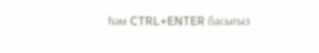һәм CTRL+ENTER басыгыз